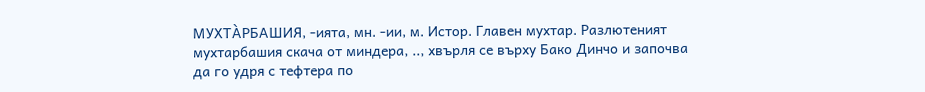МУХТА̀РБАШИЯ, -ията, мн. -ии, м. Истор. Главен мухтар. Разлютеният мухтарбашия скача от миндера, .., хвърля се върху Бако Динчо и започва да го удря с тефтера по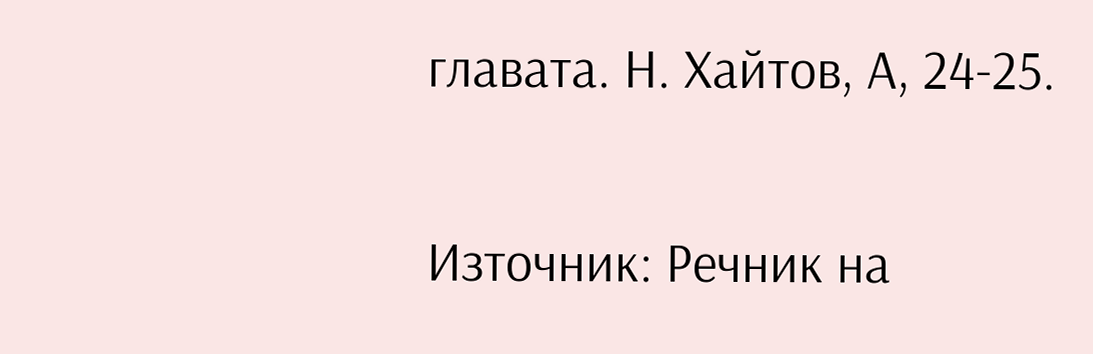главата. Н. Хайтов, А, 24-25.


Източник: Речник на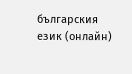българския език (онлайн)